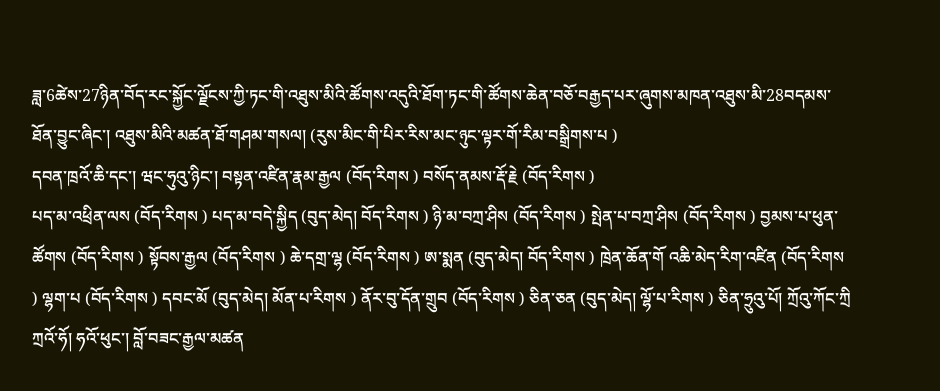ཟླ་6ཚེས་27ཉིན་བོད་རང་སྐྱོང་ལྗོངས་ཀྱི་ཏང་གི་འཐུས་མིའི་ཚོགས་འདུའི་ཐོག་ཏང་གི་ཚོགས་ཆེན་བཅོ་བརྒྱད་པར་ཞུགས་མཁན་འཐུས་མི་28བདམས་ཐོན་བྱུང་ཞིང་། འཐུས་མིའི་མཚན་ཐོ་གཤམ་གསལ། (རུས་མིང་གི་པིར་རིས་མང་ཉུང་ལྟར་གོ་རིམ་བསྒྲིགས་པ )
དབན་ཁྲའོ་ཆི་དང་། ཝང་ཧུའུ་ཉིང་། བསྟན་འཛིན་རྣམ་རྒྱལ (བོད་རིགས ) བསོད་ནམས་རྡོ་རྗེ (བོད་རིགས )
པད་མ་འཕྲིན་ལས (བོད་རིགས ) པད་མ་བདེ་སྐྱིད (བུད་མེད། བོད་རིགས ) ཉི་མ་བཀྲ་ཤིས (བོད་རིགས ) སྤེན་པ་བཀྲ་ཤིས (བོད་རིགས ) བྱམས་པ་ཕུན་ཚོགས (བོད་རིགས ) སྟོབས་རྒྱལ (བོད་རིགས ) ཆེ་དགྲ་ལྷ (བོད་རིགས ) ཨ་སྨན (བུད་མེད། བོད་རིགས ) ཁྲེན་ཆོན་གོ འཆི་མེད་རིག་འཛིན (བོད་རིགས ) ལྷག་པ (བོད་རིགས ) དབང་མོ (བུད་མེད། མོན་པ་རིགས ) ནོར་བུ་དོན་གྲུབ (བོད་རིགས ) ཅིན་ཅན (བུད་མེད། ལྷོ་པ་རིགས ) ཅིན་ཧྲུའུ་པོ། ཀྲོའུ་ཀོང་ཀྲི ཀྲའོ་ཧོ། ཧའོ་ཕུང་། བློ་བཟང་རྒྱལ་མཚན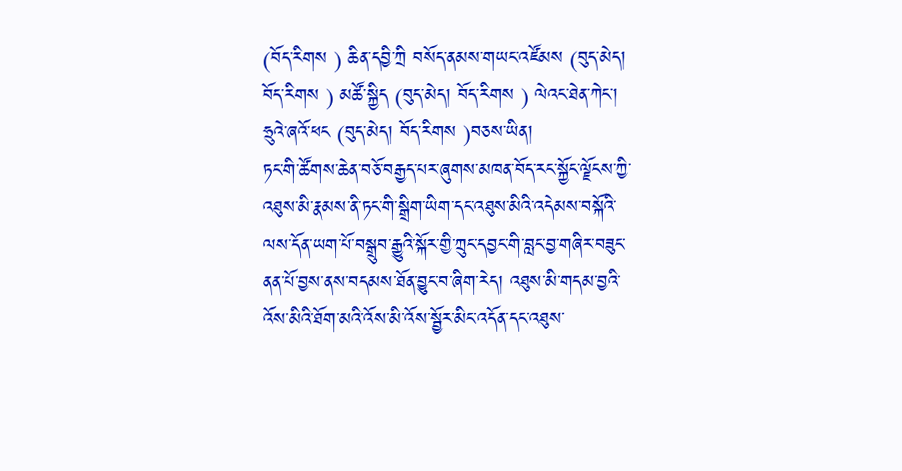(བོད་རིགས ) ཆིན་དབྱི་ཀྲི བསོད་ནམས་གཡང་འཛོམས (བུད་མེད། བོད་རིགས ) མཚོ་སྐྱིད (བུད་མེད། བོད་རིགས ) ལེའང་ཐེན་ཀེང་། ཧྲུའེ་ཞའོ་ཕང (བུད་མེད། བོད་རིགས )བཅས་ཡིན།
ཏང་གི་ཚོགས་ཆེན་བཅོ་བརྒྱད་པར་ཞུགས་མཁན་བོད་རང་སྐྱོང་ལྗོངས་ཀྱི་འཐུས་མི་རྣམས་ནི་ཏང་གི་སྒྲིག་ཡིག་དང་འཐུས་མིའི་འདེམས་བསྐོའི་ལས་དོན་ཡག་པོ་བསྒྲུབ་རྒྱུའི་སྐོར་གྱི་ཀྲུང་དབྱང་གི་བླང་བྱ་གཞིར་བཟུང་ནན་པོ་བྱས་ནས་བདམས་ཐོན་བྱུང་བ་ཞིག་རེད། འཐུས་མི་གདམ་བྱའི་འོས་མིའི་ཐོག་མའི་འོས་མི་འོས་སྦྱོར་མིང་འདོན་དང་འཐུས་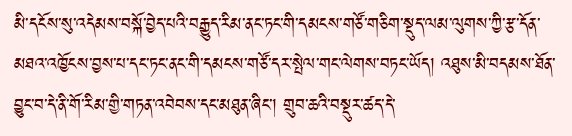མི་དངོས་སུ་འདེམས་བསྐོ་བྱེད་པའི་བརྒྱུད་རིམ་ནང་ཏང་གི་དམངས་གཙོ་གཅིག་སྡུད་ལམ་ལུགས་ཀྱི་རྩ་དོན་མཐའ་འཁྱོངས་བྱས་པ་དང་ཏང་ནང་གི་དམངས་གཙོ་དར་སྤེལ་གང་ལེགས་བཏང་ཡོད། འཐུས་མི་བདམས་ཐོན་བྱུང་བ་དེ་ནི་གོ་རིམ་གྱི་གཏན་འབེབས་དང་མཐུན་ཞིང་། གྲུབ་ཆའི་བསྡུར་ཚད་དེ་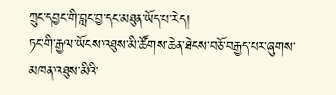ཀྲུང་དབྱང་གི་བླང་བྱ་དང་མཐུན་ཡོད་པ་རེད།
ཏང་གི་རྒྱལ་ཡོངས་འཐུས་མི་ཚོགས་ཆེན་ཐེངས་བཅོ་བརྒྱད་པར་ཞུགས་མཁན་འཐུས་མིའི་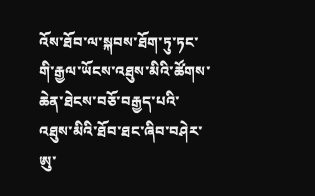འོས་ཐོབ་ལ་སྐབས་ཐོག་ཏུ་ཏང་གི་རྒྱལ་ཡོངས་འཐུས་མིའི་ཚོགས་ཆེན་ཐེངས་བཅོ་བརྒྱད་པའི་འཐུས་མིའི་ཐོབ་ཐང་ཞིབ་བཤེར་ཨུ་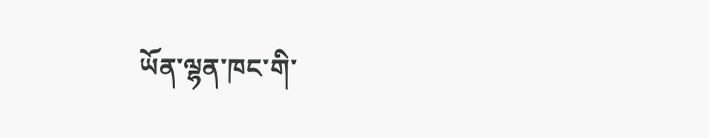ཡོན་ལྷན་ཁང་གི་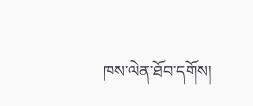ཁས་ལེན་ཐོབ་དགོས།